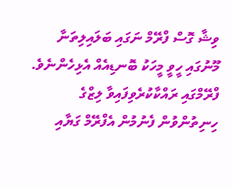ވިޝާ ގޮސް ފްރޭމް ނަގައި ބަލައިލިތަނާ މޫނުގައި ހީވީ މީހަކު ބޮނޑިއެއް އެޅިހެންނެވެ. ފްރޭމްގައި ރައްކާކުރެވިފައިވާ ލިޒްގެ ހިނިތުންވުން ފެނުމުން އެފްރޭމް ގަޔާއި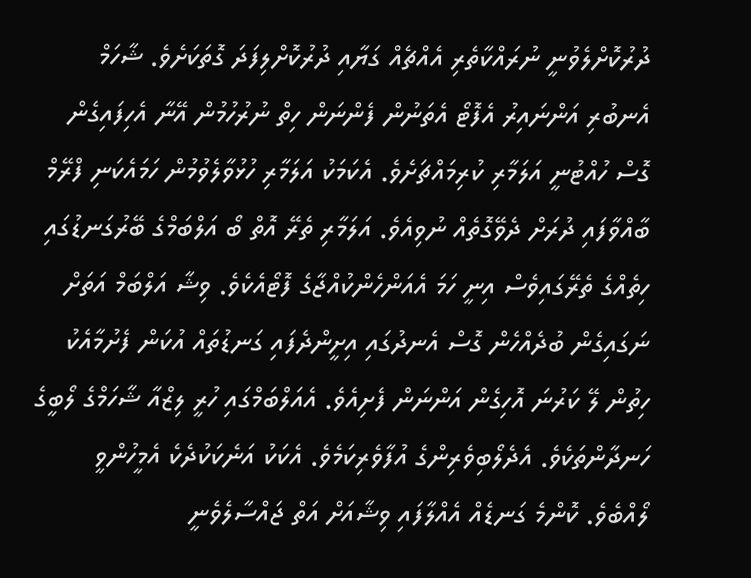ދުރުކޮށްލެވުނީ ނުރައްކާތެރި އެއްޗެއް ގަޔާއި ދުރުކޮށްލިފަދަ ގޮތަކަށެވެ. ޝާހަމް އެނބުރި އަންނައިރު އެފޮޓޯ އެތަނުން ފެންނަން ހިތް ނުރުހުމުން އޭނާ އެހިފައިގެން ގޮސް ހުއްޓުނީ އަލަމާރި ކުރިމައްޗަށެވެ. އެކަމަކު އަލަމާރި ހުޅުވާލެވުމުން ހަމައެކަނި ފްރޭމް ބާއްވާފައި ދުރަށް ދެވޭގޮތެއް ނުވިއެވެ. އަލަމާރި ތެރޭ އޮތް ބޯ އަލްބަމްގެ ބޭރުގަނޑުގައި ހިތެއްގެ ތެރޭގައިވެސް އިނީ ހަމަ އެއަންހެންކުއްޖާގެ ފޮޓޯއެކެވެ. ވިޝާ އަލްބަމް އަތަށް ނަގައިގެން ބުދެއްހެން ގޮސް އެނދުގައި އިށީންދެފައި ގަނޑުތައް އުކަން ފެށުމާއެކު ހިތުން ލޭ ކަރުނަ އޮހިގެން އަންނަން ފެށިއެވެ. އެއަލްބަމްގައި ހުރީ ލިޒްއާ ޝާހަމްގެ ލޯބީގެ ހަނދާންތަކެވެ. އެދެލޯބިވެރިންގެ އުފާވެރިކަމެވެ. އެކަކު އަނެކަކުދެކެ އެމީހުންވީ ލޯއްބެވެ. ކޮންމެ ގަނޑެއް އެއްލާފައި ވިޝާއަށް އަތް ޖައްސާލެވެނީ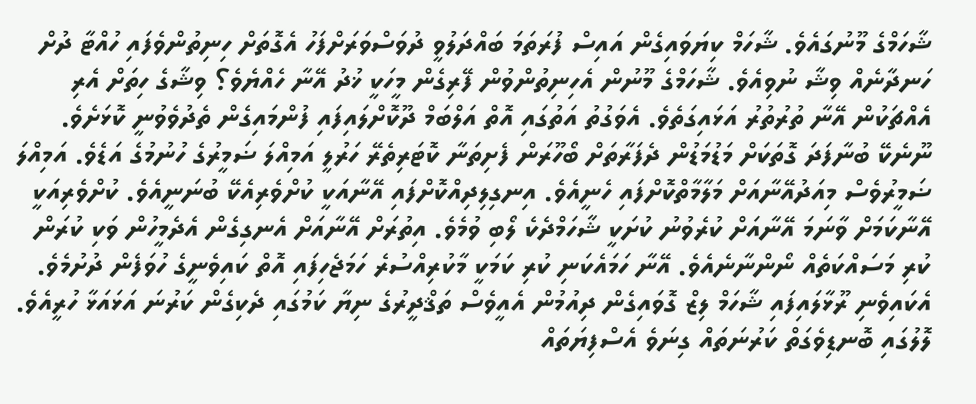ޝާހަމްގެ މޫނުގައެވެ. ޝާހަމް ކިޔަވައިގެން އައިސް ފުރަތަމަ ބައްދަލުވީ ދުވަސްވަރަށްފަހު އެގޮތަށް ހިނިތުންވެފައި ހުއްޓާ ދުށް ހަނދާނެއް ވިޝާ ނުވިއެވެ. ޝާހަމްގެ މޫނުން އެހިނިތުންވުން ފޭރިގެން މީހަކީ ޚުދު އޭނާ ހެއްޔެވެ؟ ވިޝާގެ ހިތަށް އެރި އެއްޗަކުން އޭނާ ތުރުތުރު އަޅައިގަތެވެ. އެވަގުތު އަތުގައި އޮތް އަލްބަމް ދޫކޮށްލައިފައި ފުންމައިގެން ތެދުވެވުނީ ކޮޅަށެވެ. ނޫނެކޭ ބުނާފަދަ ގޮތަކަށް މަޑުމަޑުން ދެފަރާތަށް ބޯހޫރަން ފެށިތަނާ ކޮޓަރިތެރޭ ހަރުލީ އަމިއްލަ ޟަމީރުގެ ހުނުމުގެ އަޑެވެ. އަމިއްލަ ޟަމީރުވެސް މިއަދުއޭނާއަށް މަލާމާތްކޮށްފައި ހެނީއެވެ. އިނގިލިދިއްކޮށްފައި އޭނާއަކީ ކުށްވެރިއެކޭ ބުނަނީއެވެ. ކުށްވެރިއަކީ އޭނާކަމަށް ވާނަމަ އޭނާއަށް ކުރެވުނު ކުށަކީ ޝާހަމްދެކެ ލޯބި ވުމެވެ. އިތުރަށް އޭނާއަށް އެނގިގެން އެދެމީހުން ވަކި ކުރަން ކުރި މަސައްކަތެއް ނޯންނާނެއެވެ. އޭނާ ހަމައެކަނި ކުރި ކަމަކީ މާކުރިއްސުރެ ހަމަޖެހިފައި އޮތް ކައިވެނީގެ ހުވަފެން ދުށުމެވެ. އެކައިވެނި ރޫޅާލައިފައި ޝާހަމް ލިޒް ގޮވައިގެން ދިއުމުން އެއީވެސް ތަޤްދީރުގެ ނިޔާ ކަމުގައި ދެކިގެން ކަރުނަ އަޅައަޅާ ހުރީއެވެ.
ލޮލުގައި ބޮނޑިވެގަތް ކަރުނަތައް ގިނަވެ އެސްފިޔަތައް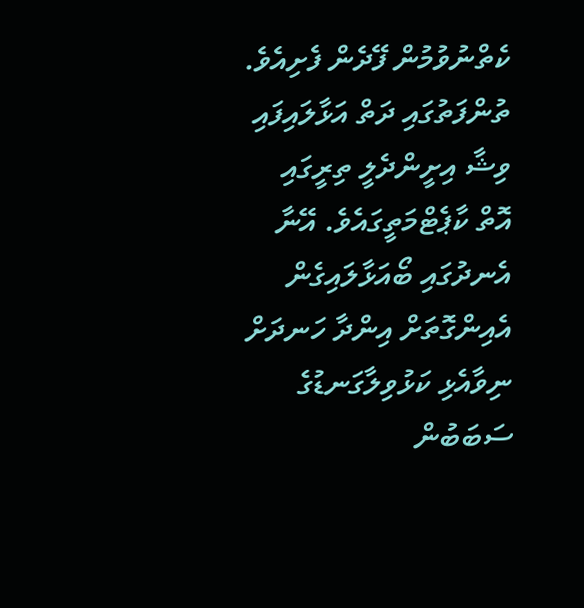ކެތްނުވުމުން ފޭދެން ފެށިއެވެ. ތުންފަތުގައި ދަތް އަޅާލައިފައި ވިޝާ އިށީންދެލީ ތިރީގައި އޮތް ކާޕެޓްމަތީގައެވެ. އޭނާ އެނދުގައި ބޯއަޅާލައިގެން އެއިންގޮތަށް އިންދާ ހަނދަށް ނިވާއެޅި ކަޅުވިލާގަނޑުގެ ސަބަބުން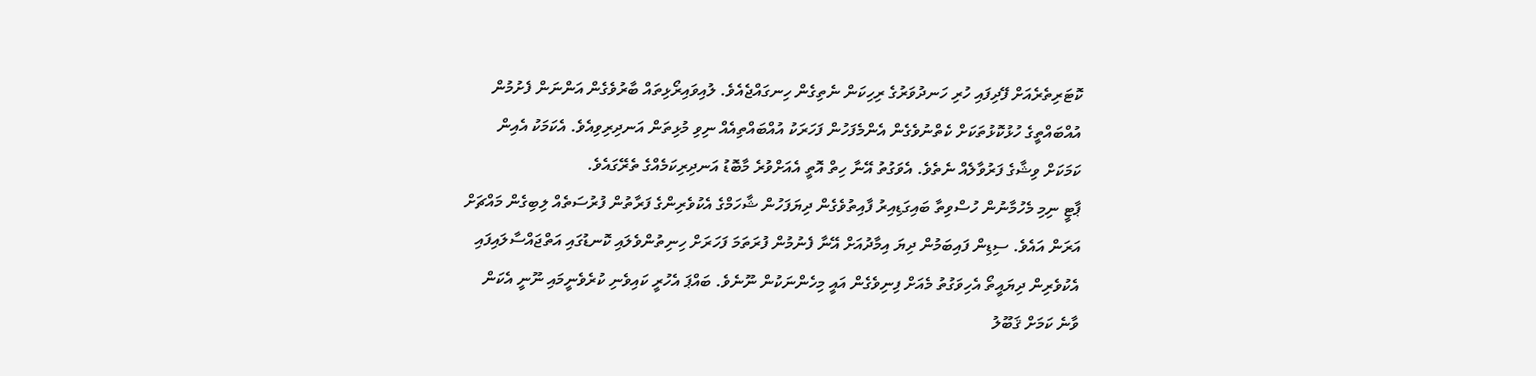ކޮޓަރިތެރެއަށް ފޭދިފައި ހުރި ހަނދުވަރުގެ ރިހިކަން ނެތިގެން ހިނގައްޖެއެވެ. ލުއިވައިރޯޅިތައް ބާރުވެގެން އަންނަން ފެށުމުން އުއްބައްތީގެ ހުޅުކޮޅުތަކަށް ކެތްނުވެގެން އެންމެފަހުން ފަހަރަކު އުއްބައްތިއެއް ނިވި މުޅިތަން އަނދިރިވިއެވެ. އެކަމަކު އެއިން ކަމަކަށް ވިޝާގެ ފަރުވާލެއް ނެތެވެ. އެވަގުތު އޭނާ ހިތް އޮތީ އެއަށްވުރެ މާބޮޑު އަނދިރިކަމެއްގެ ތެރޭގައެވެ.
ޕާޓީ ނިމި މެހުމާނުން ހުސްވިތާ ބައިގަޑިއިރު ފާއިތުވެގެން ދިޔަފަހުން ޝާހަމްގެ އެކުވެރިންގެ ފަރާތުން ފުރުސަތެއް ލިބިގެން މައްޗަށް އަރަން އައެވެ. ސިޑިން ފައިބަމުން ދިޔަ އިމާދުއަށް އޭނާ ފެނުމުން ފުރަތަމަ ފަހަރަށް ހިނިތުންވެލައި ކޮނޑުގައި އަތްޖައްސާލައިފައި އެކުވެރިން ދިޔައީތޯ އެހިވަގުތު މެއަށް ފިނިވެގެން އައީ މިހެންނަކުން ނޫނެވެ. ބައްޕަ އެހުރީ ކައިވެނި ކުރެވެނީމައި ނޫނީ އެކަން ވާނެ ކަމަށް ޤަބޫލު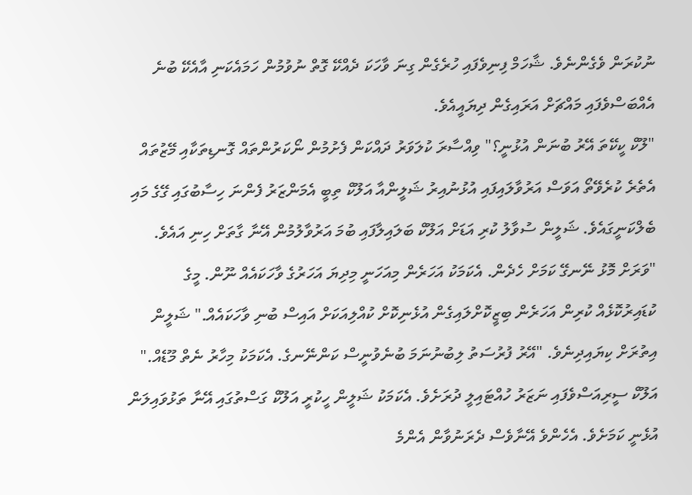ނުކުރަން ވެގެންނެވެ. ޝާހަމް ފިނިވެފައި ހުރެގެން ގިނަ ވާހަކަ ދެއްކޭ ގޮތް ނުވުމުން ހަމައެކަނި އާއެކޭ ބުނެ އެއްބަސްވެފައި މައްޗަށް އަރައިގެން ދިޔައީއެވެ.
"ލޫކް ކީކޭތަ އޭރު ބުނަން އުޅުނީ؟" ވިއްސާރަ ކުލަވަރު ދައްކަން ފެށުމުން ނޯކަރުންތައް ގޮނޑިތަކާއި މޭޒުތައް އެތެރެ ކުރެވޭތޯ އަވަސް އަރުވާލައިފައި އުޅުނުއިރު ޝަލީންއާ އަލޫކް ތިބީ އެމަންޒަރު ފެންނަ ހިސާބުގައި ގޭގެ މައި ބެލްކަނީގައެވެ. ޝަލީން ސުވާލު ކުރި އަޑަށް އަލޫކް ބަލައިލާފައި ބުމަ އަރުވާލުމުން އޭނާ ގާތަށް ހިނި އައެވެ. "ވަރަށް މޮޅު ނޭނގޭ ކަމަށް ހެދެން. އެކަމަކު އަހަރެން މިއަހަނީ މިދިޔަ އަހަރުގެ ވާހަކައެއް ނޫން. މީގެ ކުޑައިރުކޮޅެއް ކުރިން އަހަރެން ބިޒީކޮށްލައިގެން އުޅެނިކޮށް ކުއްލިއަކަށް އައިސް ބުނި ވާހަކައެއް." ޝަލީން އިތުރަށް ކިޔައިދިނެވެ. "އޭރު ފުރުސަތު ލިބުނުނަމަ ބުނެވުނީސް ކަންނޭނގެ. އެކަމަކު މިހާރު ނެތް މޫޑެއް." އަލޫކް ސީރިއަސްވެފައި ނަޒަރު ހުއްޓައިލީ ދުރަށެވެ. އެކަމަކު ޝަލީން ހީކުރީ އަލޫކް ގަސްތުގައި އޭނާ ތަޅުވައިލަން އުޅެނީ ކަމަށެވެ. އެހެންވެ އޭނާވެސް ދެރަނުވާން އެންމެ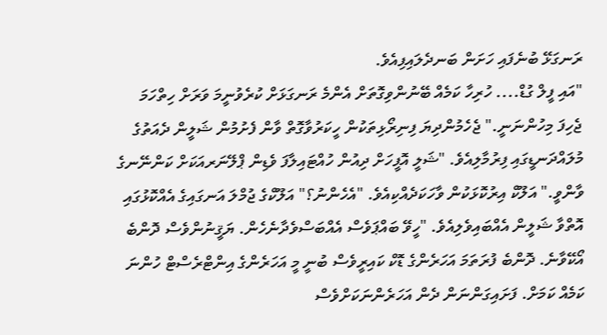ރަނގަޅޭ ބުނެފައި ހަށަން ބަނދެލައިފިއެވެ.
"އައި ފީލް ގުޑް.... ހުރިހާ ކަމެއް ބޭނުންވިގޮތަށް އެންމެ ރަނގަޅަށް ކުރެވުނީމަ ވަރަށް ހިތްހަމަ ޖެހިފަ މިހުންނަނީ." ޖެހެމުންދިޔަ ފިނިރޯޅިތަކުން ހީކަރުވާގޮތް ވާން ފެށުމުން ޝަލީން ދެއަތުގެ މުލައްދަނޑީގައި ފިރުމާލިއެވެ. "ޝަލީ އޮފީހަށް ދިއުން ހުއްޓައިލާފަ ވެޑިން ޕްލޭނަރއަކަށް ކަންނޭނގެ ވާންވީ." އަލޫކް އިރުކޮޅަކުން ވާހަކަދެއްކިއެވެ. "އެހެންނު؟" އަލޫކްގެ ޖުމްލަ އަނގައިގެ އެއްކޮޅުގައި އޮތްވާ ޝަލީން އެއްބައިވެލިއެވެ. "ހީވޭ ބައްޕަވެސް އެއްބަސްވެދާނެހެން. ޔަޤީނުންވެސް ދޮންބެ އޯކޭވާނެ. ދޮންބެ ފުރަތަމަ އަހަރެންގެ ޑޮކް ކައިރީވެސް ބުނީ މީ އަހަރެންގެ އިންޓްރެސްޓް ހުންނަ ކަމެއް ކަމަށް. ފަށައިގަންނަން ދެން އަހަރެންނަކަށްވެސް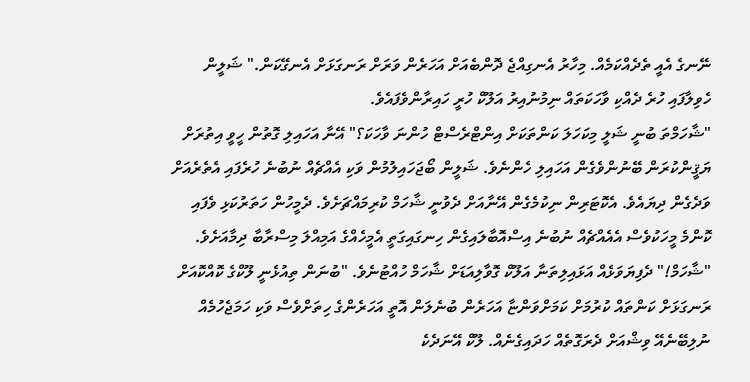ނޭނގެ އެއީ ތެދެއްކަމެއް. މިހާރު އެނގިއްޖެ ދޮންބެއަށް އަހަރެން ވަރަށް ރަނގަޅަށް އެނގޭކަން." ޝަލީން ހެވިލާފައި ހުރެ ދެއްކި ވާހަކަތައް ނިމުނުއިރު އަލޫކް ހުރީ ހައިރާންވެފައެވެ.
"ޝާހަމްތަ ބުނީ ޝަލީ މިކަހަލަ ކަންތަކަށް އިންޓްރެސްޓް ހުންނަ ވާހަކަ؟" އޭނާ އަހައިލި ގޮތުން ހީވީ އިތުރަށް ޔަޤީންކުރަން ބޭނުންވެގެން އަހައިލި ހެންނެވެ. ޝަލީން ބޯޖަހައިލުމުން ވަކި އެއްޗެއް ނުބުނެ ހުރެފައި އެތެރެއަށް ވަދެގެން ދިޔައެވެ. އެކޮޓަރިން ނިކުމެގެން އޭނާއަށް ދެވުނީ ޝާހަމް ކުރިމައްޗަށެވެ. ދެމީހުން ހަތަރުކަޅި ވެފައި ކޮންމެ މީހަކުވެސް އެއެއްޗެއް ނުބުނެ އިސްއޮބާލައިގެން ހިނގައިގަތީ އެމީހެއްގެ އަމިއްލަ މިސްރާބާ ދިމާއަށެވެ.
"ޝާހަމް!" ދެފިޔަވަޅެއް އަޅައިލިތަނާ އަލޫކް ގޮވާލިއަޑަށް ޝާހަމް ހުއްޓުނެވެ. "ބުނަން ތިއުޅެނީ ލޫކްގެ ކޮއްކޮއަށް ރަނގަޅަށް ކަންތައް ކުރުމަށް ކަމަށްވަންޏާ އަހަރެން ބުނެލަން އޮތީ އަހަރެންގެ ހިތަށްވެސް ވަކި ހަމަޖެހުމެއް ނުލިބޭނެއޭ ވިޝްއަށް ދެރަގޮތެއް ހަދައިގެނެއް. ލޫކް އޭނަދެކެ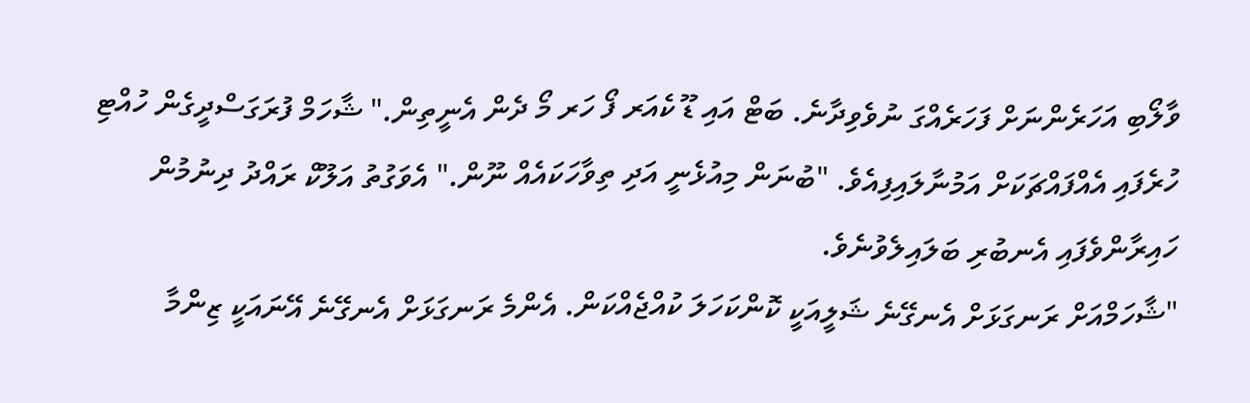ވާލޯބި އަހަރެންނަށް ފަހަރެއްގަ ނުވެވިދާނެ. ބަޓް އައި ޑޫ ކެއަރ ފޯ ހަރ މޯ ދެން އެނީތިން." ޝާހަމް ފުރަގަސްދީގެން ހުއްޓި ހުރެފައި އެއްފައްޗަކަށް އަމުނާލައިފިއެވެ. "ބުނަން މިއުޅެނީ އަދި ތިވާހަކައެއް ނޫން." އެވަގުތު އަލޫކް ރައްދު ދިނުމުން ހައިރާންވެފައި އެނބުރި ބަލައިލެވުނެވެ.
"ޝާހަމްއަށް ރަނގަޅަށް އެނގޭނެ ޝަލީއަކީ ކޮންކަހަލަ ކުއްޖެއްކަން. އެންމެ ރަނގަޅަށް އެނގޭނެ އޭނައަކީ ޒިންމާ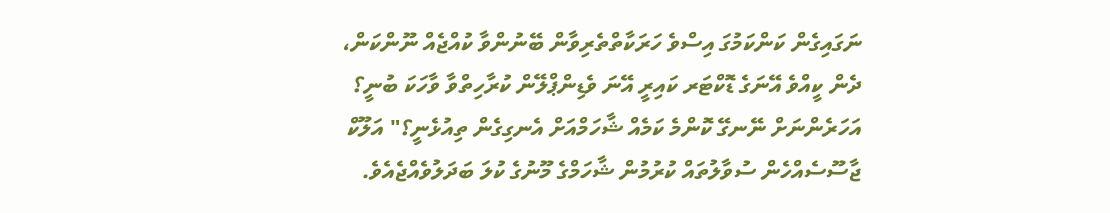ނަގައިގެން ކަންކަމުގަ އިސްވެ ހަރަކާތްތެރިވާން ބޭނުންވާ ކުއްޖެއް ނޫންކަން، ދެން ކީއްވެ އޭނަގެ ޑޮކްޓަރ ކައިރީ އޭނަ ވެޑިންޕްލޭން ކުރާހިތްވާ ވާހަކަ ބުނީ؟ އަހަރެންނަށް ނޭނގޭ ކޮންމެ ކަމެއް ޝާހަމްއަށް އެނގިގެން ތިއުޅެނީ؟" އަލޫކް ޖާސޫސެއްހެން ސުވާލުތައް ކުރުމުން ޝާހަމްގެ މޫނުގެ ކުލަ ބަދަލުވެއްޖެއެވެ.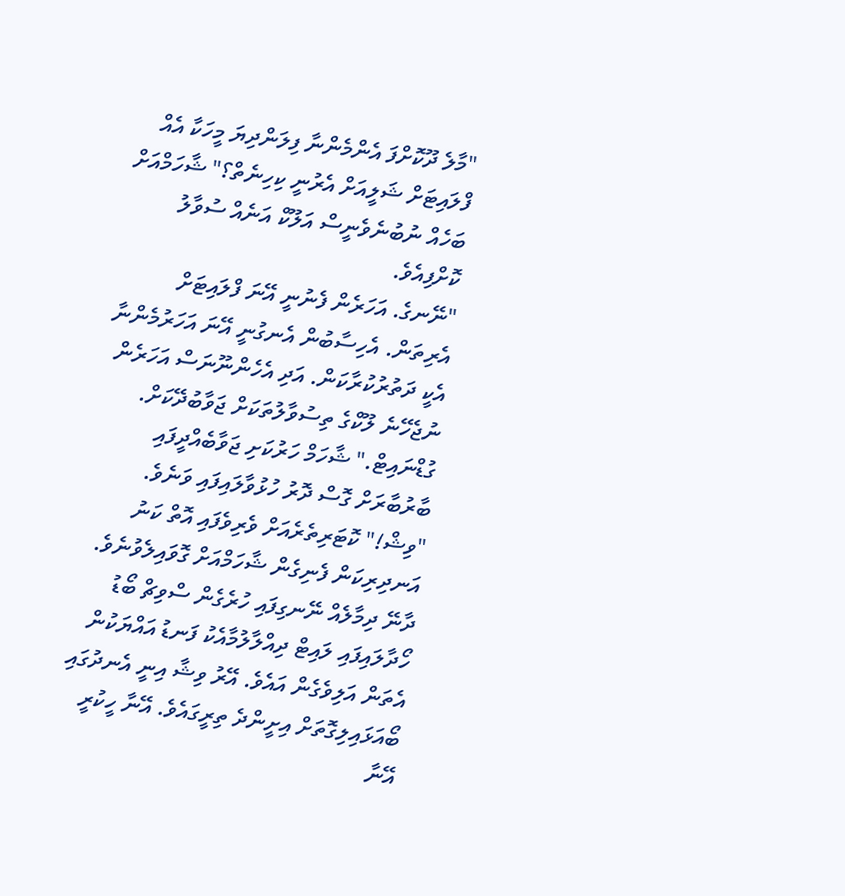"މާލެ ދޫކޮށްފަ އެންމެންނާ ފިލަންދިޔަ މީހަކާ އެއް ފްލައިޓަށް ޝަލީއަށް އެރުނީ ކިހިނެތް؟" ޝާހަމްއަށް ބަހެއް ނުބުނެވެނީސް އަލޫކް އަނެއް ސުވާލު ކޮށްފިއެވެ.
"ނޭނގެ. އަހަރެން ފެނުނީ އޭނަ ފްލައިޓަށް އެރިތަން. އެހިސާބުން އެނގުނީ އޭނަ އަހަރުމެންނާ އެކީ ދަތުރުކުރާކަން. އަދި އެހެންނޫނަސް އަހަރެން ނުޖެހޭނެ ލޫކްގެ ތިސުވާލުތަކަށް ޖަވާބުދޭކަށް. ގުޑްނައިޓް." ޝާހަމް ހަރުކަށި ޖަވާބެއްދީފައި ބާރުބާރަށް ގޮސް ދޮރު ހުޅުވާލައިފައި ވަނެވެ.
"ވިޝް!" ކޮޓަރިތެރެއަށް ވެރިވެފައި އޮތް ކަނު އަނދިރިކަން ފެނިގެން ޝާހަމްއަށް ގޮވައިލެވުނެވެ. ދާނޭ ދިމާލެއް ނޭނގިފައި ހުރެގެން ސްވިޗް ބޯޑު ހޯދާލައިފައި ލައިޓް ދިއްލާލުމާއެކު ފަނޑު އައްޔަކުން އެތަން އަލިވެގެން އައެވެ. އޭރު ވިޝާ އިނީ އެނދުގައި ބޯއަޅައިލިގޮތަށް އިށީންދެ ތިރީގައެވެ. އޭނާ ހީކުރީ އޭނާ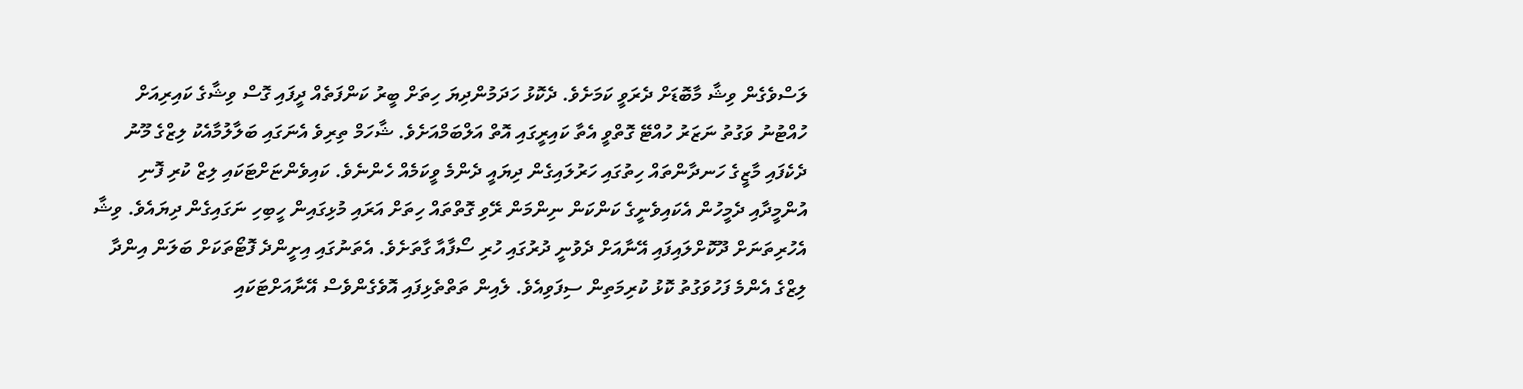ލަސްވެގެން ވިޝާ މާބޮޑަށް ދެރަވީ ކަމަށެވެ. ދެކޮޅު ހަދަމުންދިޔަ ހިތަށް ބީރު ކަންފަތެއް ދީފައި ގޮސް ވިޝާގެ ކައިރިއަށް ހުއްޓުނު ވަގުތު ނަޒަރު ހުއްޓޭ ގޮތްވީ އެތާ ކައިރީގައި އޮތް އަލްބަމްއަށެވެ. ޝާހަމް ތިރިވެ އެނަގައި ބަލާލުމާއެކު ލިޒްގެ މޫނު ދެކެފައި މާޒީގެ ހަނދާންތައް ހިތުގައި ހަރުލައިގެން ދިޔައީ ދެންމެ ވީކަމެއް ހެންނެވެ. ކައިވެންޏަށްޓަކައި ލިޒް ކުރި ފޮނި އުންމީދާއި ދެމީހުން އެކައިވެނީގެ ކަންކަން ނިންމަން ރޭވި ގޮތްތައް ހިތަށް އަރައި މުޅިގައިން ހީބިހި ނަގައިގެން ދިޔައެވެ. ވިޝާ އެހުރިތަނަށް ދޫކޮށްލައިފައި އޭނާއަށް ދެވުނީ ދުރުގައި ހުރި ސޯފާއާ ގާތަށެވެ. އެތަނުގައި އިށީންދެ ފޮޓޯތަކަށް ބަލަން އިންދާ ލިޒްގެ އެންމެ ފަހުވަގުތު ކޮޅު ކުރިމަތިން ސިފަވިއެވެ. ލެއިން ތަތްތެޅިފައި އޮވެގެންވެސް އޭނާއަށްޓަކައި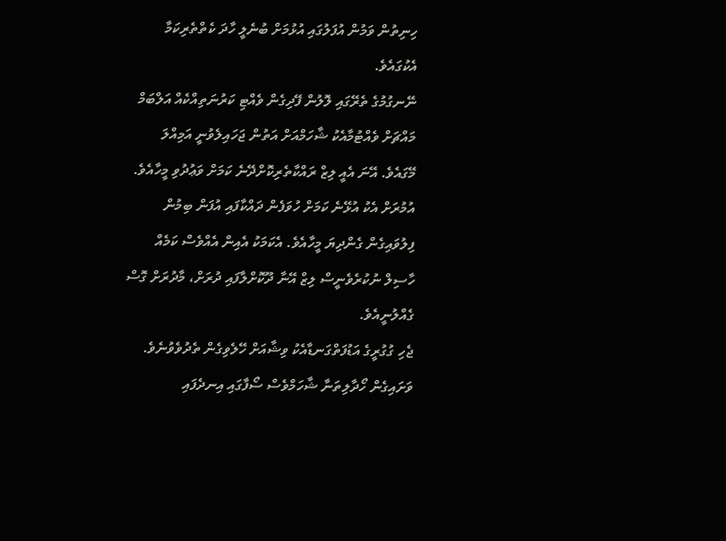ހިނިތުން ވަމުން އުފަލުގައި އުޅުމަށް ބުނެލީ ހާދަ ކެތްތެރިކަމާ އެކުގައެވެ.
ނޭނގުމުގެ ތެރޭގައި ލޮލުން ފޭދިގެން ވެއްޓި ކަރުނަތިއްކެއް އަލްބަމް މައްޗަށް ވެއްޓުމާއެކު ޝާހަމްއަށް އަތުން ޖަހައިލެވުނީ އަމިއްލަ މޭގައެވެ. އޭނަ އެއީ ލިޒް ރައްކާތެރިކޮށްދޭނެ ކަމަށް ވަޢުދުވި މީހާއެވެ. އުމުރަށް އެކު އުޅޭނެ ކަމަށް ހުވަފެން ދައްކާފައި އުފަން ބިމުން ފިލުވައިގެން ގެންދިޔަ މީހާއެވެ. އެކަމަކު އެއިން އެއްވެސް ކަމެއް ހާސިލް ނުކުރެވެނީސް ލިޒް އޭނާ ދޫކޮށްލާފައި ދުރަށް، މާދުރަށް ގޮސް ގެއްލުނީއެވެ.
ޖެހި ގުގުރީގެ އަޑުފަތްގަނޑާއެކު ވިޝާއަށް ހޭލެވިގެން ތެދުވެވުނެވެ. ވަށައިގެން ހޯދާލިތަނާ ޝާހަމްވެސް ސޯފާގައި އިނދެފައި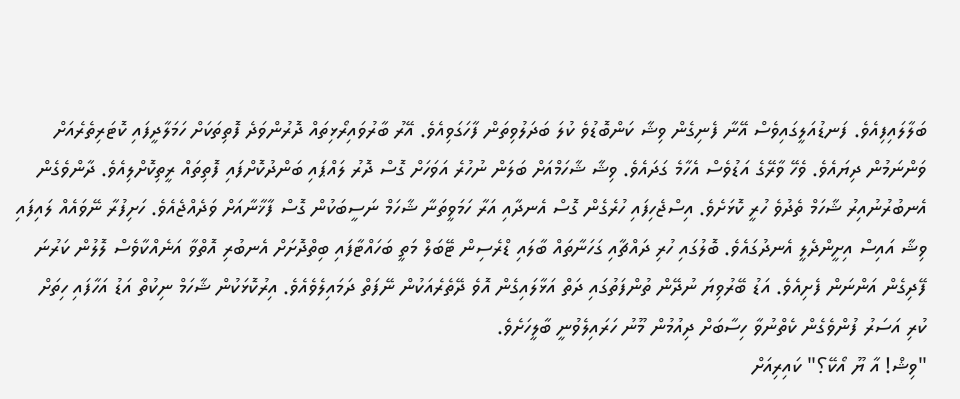ބަލާލައިފިއެވެ. ފަނޑުއަލީގައިވެސް އޭނާ ފެނިގެން ވިޝާ ކަންބޮޑުވެ ކުލަ ބަދަލުވިތަން ފާހަގަވިއެވެ. އޭރު ބާރުވައިރޯޅިތައް ދޮރުންވަދެ ފޮތިތަކަށް ހަމަލާދީފައި ކޮޓަރިތެރެއަށް ވަންނަމުން ދިޔައެވެ. ވެހޭ ވާރޭގެ އަޑުވެސް އެހާމެ ގަދައެވެ. ވިޝާ ޝާހަމްއަށް ބަލަން ނުހުރެ އަވަހަށް ގޮސް ދޮރު ލައްޕައި ބަންދުކޮށްފައި ފޮތިތައް ރީތިކޮށްލިއެވެ. ދާންވެގެން އެނބުރުނުއިރު ޝާހަމް ތެދުވެ ހުރީ ކޮޅަށެވެ. އިސްޖެހިފައި ހުރެގެން ގޮސް އެނދާއި އަރާ ހަމަވީތަނާ ޝާހަމް ނަސީބަކުން ގޮސް ފާޚާނާއަށް ވަދެއްޖެއެވެ. ހަށިފުރާ ނޭވައެއް ލައިފައި ވިޝާ އައިސް އިށީންދެލީ އެނދުގައެވެ. ބޮލުގައި ހުރި ދައްޗާއި ގަހަނާތައް ބާލައި ޑްރެސިން ޓޭބަލް މަތީ ބަހައްޓާފައި ބިތްދޮށަށް އެނބުރި އޮތްވާ އަނެއްކާވެސް ލޮލުން ކަރުނަ ފޭދިގެން އަންނަން ފެށިއެވެ. އަޑު ބޭރުވިޔަ ނުދޭން ތުންފަތުގައި ދަތް އަޅާލައިގެން އޮވެ ދޭތެރެއަކުން ނޭފަތް ދަމައިލެވެއެވެ. އިރުކޮޅަކުން ޝާހަމް ނިކުތް އަޑު އަހާފައި ހިތަށް ކުރި އަސަރު ފުންވެގެން ކެތްނުވާ ހިސާބަށް ދިއުމުން މޫނު ހަރައިލެވުނީ ބާލީހަށެވެ.
"ވިޝް! އާ ޔޫ އޯކޭ؟" ކައިރިއަށް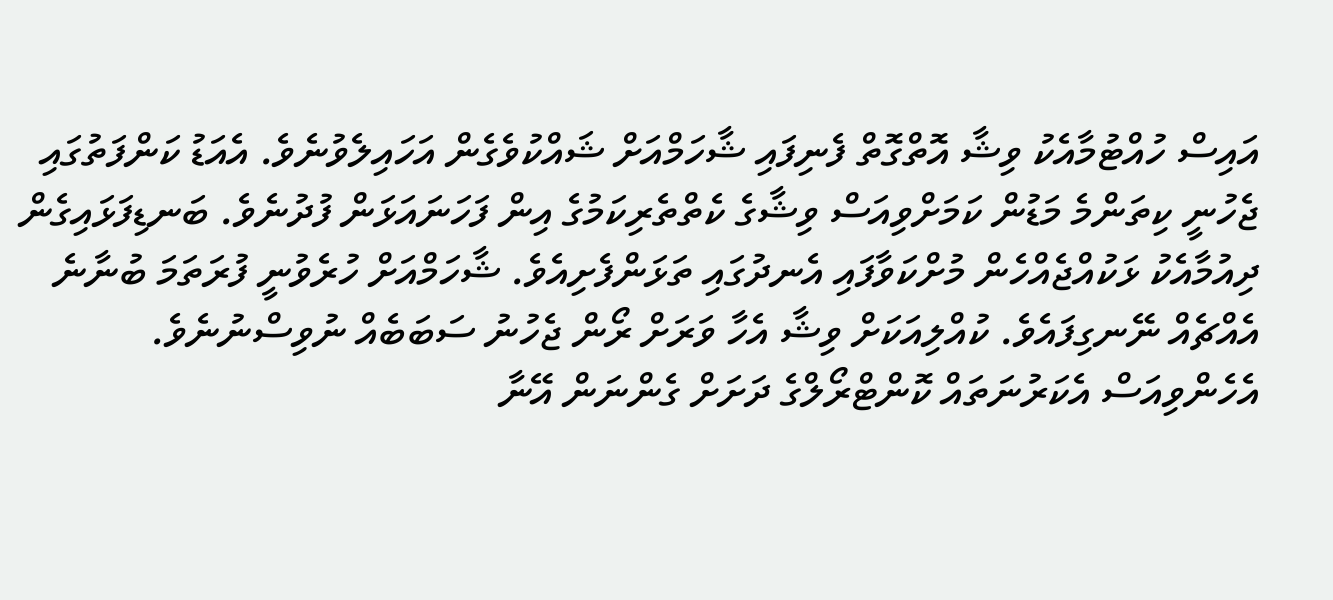އައިސް ހުއްޓުމާއެކު ވިޝާ އޮތްގޮތް ފެނިފައި ޝާހަމްއަށް ޝައްކުވެގެން އަހައިލެވުނެވެ. އެއަޑު ކަންފަތުގައި ޖެހުނީ ކިތަންމެ މަޑުން ކަމަށްވިއަސް ވިޝާގެ ކެތްތެރިކަމުގެ އިން ފަހަނައަޅަން ފުދުނެވެ. ބަނޑިފަޅައިގެން ދިއުމާއެކު ޅަކުއްޖެއްހެން މުށްކަވާފައި އެނދުގައި ތަޅަންފެށިއެވެ. ޝާހަމްއަށް ހުރެވުނީ ފުރަތަމަ ބުނާނެ އެއްޗެއް ނޭނގިފައެވެ. ކުއްލިއަކަށް ވިޝާ އެހާ ވަރަށް ރޯން ޖެހުނު ސަބަބެއް ނުވިސްނުނެވެ. އެހެންވިއަސް އެކަރުނަތައް ކޮންޓްރޯލްގެ ދަށަށް ގެންނަން އޭނާ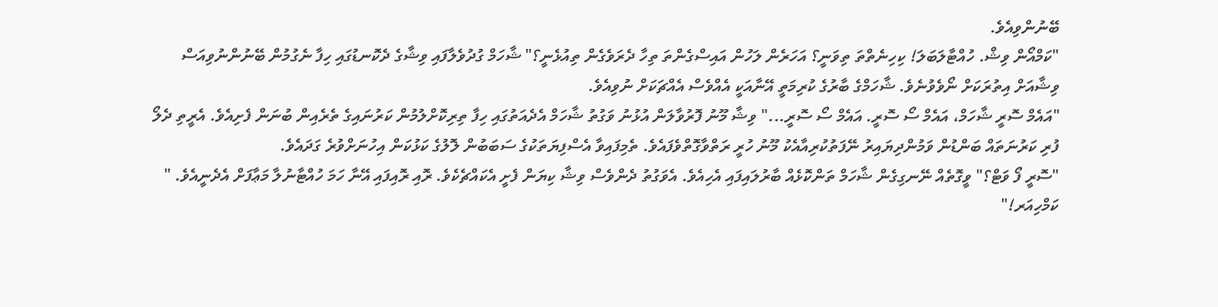ބޭނުންވިއެވެ.
"ކަމްއޯން ވިޝް. ހުއްޓާލަބަލަ! ކިހިނެތްތަ ތިވަނީ؟ އަހަރެން ލަހުން އައިސްގެންތަ ތިހާ ދެރަވެގެން ތިއުޅެނީ؟" ޝާހަމް ގުދުވެލާފައި ވިޝާގެ ދެކޮނޑުގައި ހިފާ ނެގުމުން ބޭނުންނުވިއަސް ވިޝާއަށް އިތުރަކަށް ނޯވެވުނެވެ. ޝާހަމްގެ ބާރުގެ ކުރިމަތީ އޭނާއަކީ އެއްވެސް އެއްޗަކަށް ނުވިއެވެ.
"އައެމް ސޮރީ ޝާހަމް، އައެމް ސޯ ސޮރީ. އައެމް ސޯ ސޮރީ..." ވިޝާ މޫނު ފޮރުވާލަން އުޅުނު ވަގުތު ޝާހަމް އެދެއަތުގައި ހިފާ ތިރިކޮށްލުމުން ކަރުނައިގެ ތެރެއިން ބުނަން ފެށިއެވެ. އެރީތި ދެލޯ ފުރި ކަރުނަތައް ބަންޑުން ވަމުންދިޔައިރު ނޭފަތުކުރިއާއެކު މޫނު ހުރީ ރަތްވާގޮތްވެފައެވެ. ތެމިފައިވާ އެސްފިޔަތަކުގެ ސަބަބުން ލޮލުގެ ކަޅުކަން އިހުނަށްވުރެ ގަދައެވެ.
"ސޮރީ ފޯ ވަޓް؟" ވީގޮތެއް ނޭނގިގެން ޝާހަމް ތަންކޮޅެއް ބާރުލައިފައި އެހިއެވެ. އެވަގުތު ދެންވެސް ވިޝާ ކިޔަން ފެށީ އެކައްޗެކެވެ. ރޮއި ރޮއިފައި އޭނާ ހަމަ ހުއްޓާނުލާ މަޢާފަށް އެދެނީއެވެ. " ކަމްހިއަރ!"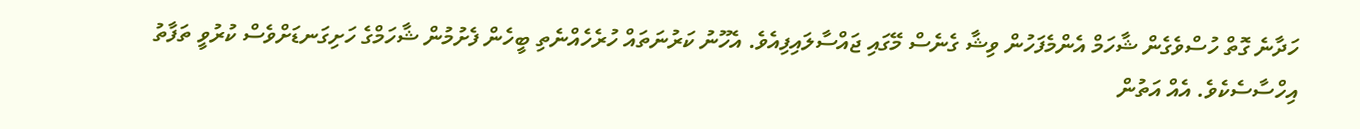ހަދާނެ ގޮތް ހުސްވެގެން ޝާހަމް އެންމެފަހުން ވިޝާ ގެނެސް މޭގައި ޖައްސާލައިފިއެވެ. އެހޫނު ކަރުނަތައް ހުރެހެއްނެތި ބީހެން ފެށުމުން ޝާހަމްގެ ހަށިގަނޑަށްވެސް ކުރުވީ ތަފާތު އިހްސާސެކެވެ. އެއް އަތުން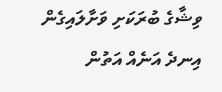ވިޝާގެ ބުރަކަށި ވަށާލައިގެން އިނދެ އަނެއް އަތުން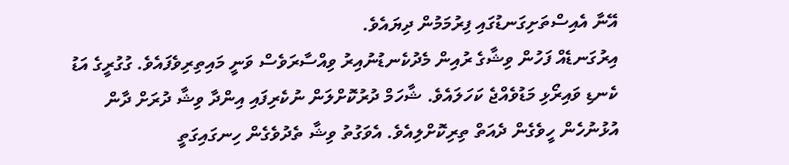އޭނާ އެއިސްތަށިގަނޑުގައި ފިރުމަމުން ދިޔައެވެ.
އިރުގަނޑެއް ފަހުން ވިޝާގެ ރުއިން މެދުކެނޑުނުއިރު ވިއްސާރަވެސް ވަނީ މައިތިރިވެފައެވެ. ގުގުރީގެ އަޑު ކެނޑި ވައިރޯޅި މަޑުވެއްޖެ ކަހަލައެވެ. ޝާހަމް ދުރުކޮށްލަން ނުކެރިފައި އިންދާ ވިޝާ ދުރަށް ދާން އުޅުނުހެން ހީވެގެން ދެއަތް ތިރިކޮށްލިއެވެ. އެވަގުތު ވިޝާ ތެދުވެގެން ހިނގައިގަތީ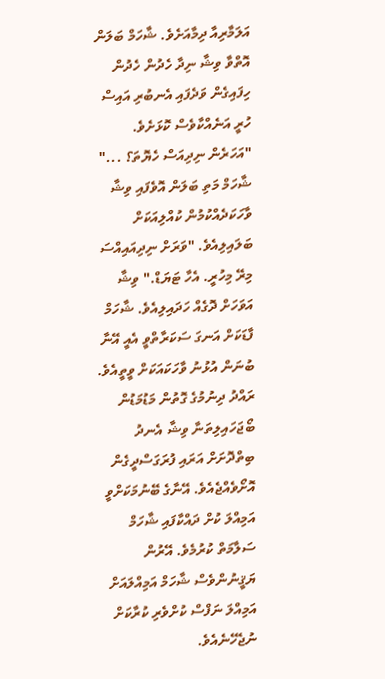އަލަމާރިއާ ދިމާއަށެވެ. ޝާހަމް ބަލަން އޮތްވާ ވިޝާ ނިދާ ހެދުން ހެދުން ހިފައިގެން ވަދެފައި އެނބުރި އައިސް ހުރީ އަނެއްކާވެސް ކޮޅަށެވެ.
"އަހަރެން ނިދިއަސް ހެޔޮތަ؟ ..." ޝާހަމް މަތި ބަލަން އޮވެފައި ވިޝާ ވާހަކަދެއްކުމުން ކުއްލިއަކަށް ބަލައިލިއެވެ. "ވަރަށް ނިދިއައިއްސަ މިރޭ މިހުރީ. އެހާ ޓަޔަޑް." ވިޝާ އަވަހަށް ދޮގެއް ހަދައިލިއެވެ. ޝާހަމް ފާޑަކަށް އަނގަ ސަކަރާތްވީ އެއީ އޭނާ ބުނަން އުޅުނު ވާހަކައަކަށް ވީތީއެވެ. ރައްދު ދިނުމުގެ ގޮތުން މަޑުމަޑުން ބޯޖަހައިލިތަނާ ވިޝާ އެނދު ބިތްދޮށަށް އަރައި ފުރަގަސްދީގެން އޮށޯވެއްޖެއެވެ. އޭނާގެ ބޭނުމަކަށްވީ އަމިއްލަ ކުށް ދައްކާފައި ޝާހަމް ސަލާމަތް ކުރުމެވެ. އޭރުން ޔަޤީނުންވެސް ޝާހަމް އަމިއްލައަށް އަމިއްލަ ނަފްސް ކުށްވެރި ކުރާކަށް ނުޖެހޭނެއެވެ.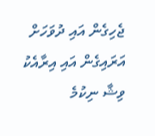ޖެހިގެން އައި ދުވަހަށް އަރައިގެން އައި އިރާއެކު ވިޝާ ނިކުމެ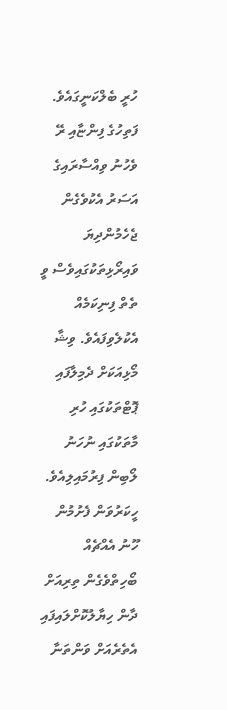ހުރީ ބެލްކަނީގައެވެ. ފަތިހުގެ ފިންޏާއި ރޭ ވެހުނު ވިއްސާރައިގެ އަސަރު އެކުވެގެން ޖެހެމުންދިޔަ ވައިރޯޅިތަކުގައިވެސް ވީ ތެތް ފިނިކަމެއް އެކުލެވިފައެވެ. ވިޝާ މޯޅިއަކަށް ދެމިލާފައި ޕޮޓްތަކުގައި ހުރި މާތަކުގައި ނުހަނު ލޯބިން ފިރުމައިލިއެވެ. ހީކަރުވަން ފެށުމުން ހޫނު އެއްޗެއް ބޯހިތްވެގެން ތިރިއަށް ދާން ހިޔާލުކޮށްލައިފައި އެތެރެއަށް ވަންތަނާ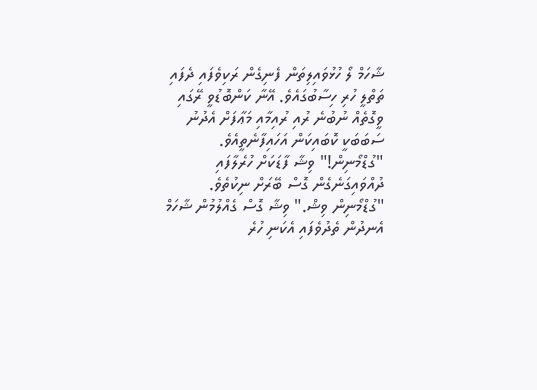ޝާހަމް ލޯ ހުޅުވައިލިތަން ފެނިގެން ރަކިވެފައި ދެފައި ތަތްލީ ހުރި ހިސާބުގައެވެ. އޭނާ ކަންބޮޑުވީ ރޭގައި ވީގޮތެއް ނުބުނެ ރުއި ރުއިމާއި މަޢާފަށް އެދުނު ސަބަބަކީ ކޮބައިކަން އަހައިފާނެތީއެވެ.
"ގުޑްމޯނިން!" ވިޝާ ފާޑަކަށް ހުރެލާފައި ދުއްވައިގަނެގެން ގޮސް ބޭރަށް ނިކުތެވެ. "ގުޑްމޯނިން ވިޝް." ވިޝާ ގޮސް ގެއްލުމުން ޝާހަމް އެނދުން ތެދުވެފައި އެކަނި ހުރެ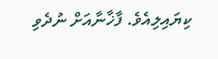ކިޔައިލިއެވެ. ފާޚާނާއަށް ނުދެވި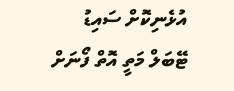އުޅެނިކޮށް ސައިޑު ޓޭބަލް މަތީ އޮތް ފޯނަށް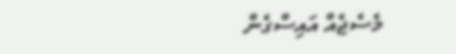މެސެޖެއް އައިސްގެން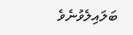ބަލައިލެވުނެވެ